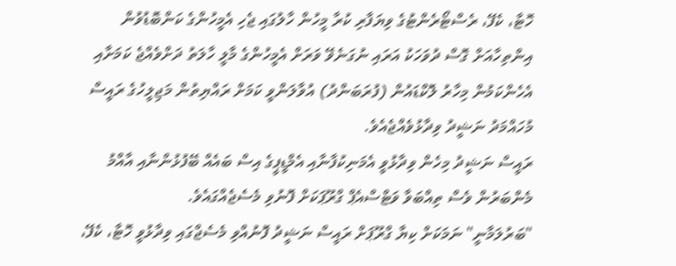ހޮޓާ، ކެފޭ، ރެސްޓޯރެންޓުގެ ވިޔަފާރި ކުރާ މީހުން ހާލުގައި ޖެހި އެމީހުންގެ ކަންބޮޑުވުން އިންތިހާއަށް ގޮސް ދުވަހަކު އަރައި ނުގަނެވޭ ވަރަށް އެމީހުންގެ މާލީ ހާލަތު ދަށްވެއްޖެ ކަމަށާއި އެހެންކަމުން މިހާރު ލޮކްޑައުން (ފުރަބަންދު) އުވާލަންވީ ކަމަށް ރައްޔިތުން މަޖިލީހުގެ ރައީސް މުހައްމަދު ނަޝީދު ވިދާޅުވެއްޖެއެވެ.
ރައީސް ނަޝީދު މިހެން ވިދާޅުވީ އެމަނިކުފާނާއި އެމްޑީޕީގެ އިސް ބައެއް ބޭފުޅުންނާއި އާއްމު މެންބަރުން ވެސް ތިއްބަވާ ވަޓްސްއެޕް ގްރޫޕަކަށް ފޮނުވި މެސެޖެއްގައެވެ.
"ބަރުލަމާނީ" ނަމަކަށް ކިޔާ ގްރޫޕަށް ރައީސް ނަޝީދު ފޮނުއްވި މެސެޖްގައި ވިދާޅުވީ ހޮޓާ، ކެފޭ،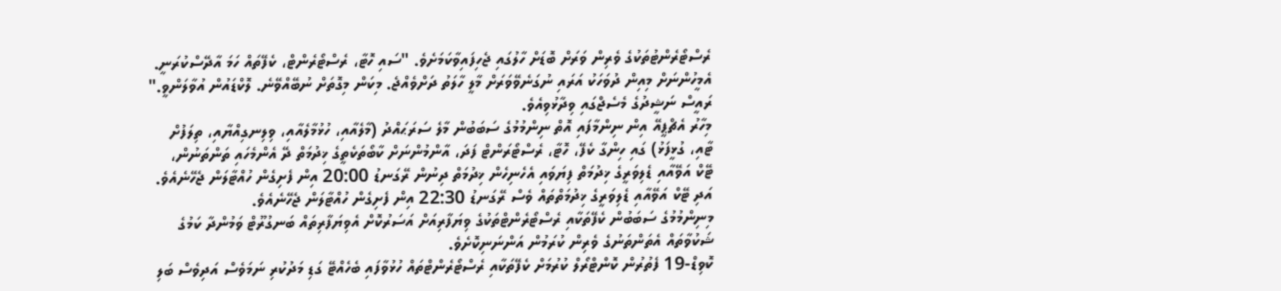ރެސްޓޯރެންޓުތަކުގެ ވެރިން ވަރަށް ބޮޑަށް ހާލުގައި ޖެހިފައިވާކަމަށެވެ. "ސައި ހޮޓާ، ރެސްޓޯރެންޓް، ކެފޭތައް ހަމަ އާދޭސްކުރަނީ. އެމީހުންނަށް މިއިން ދުވަހަކު އަރައި ނުގަނެވޭވަރަށް މާލީ ހާލަތު ދަށްވެއްޖެ. މިކަން މިގޮތަށް ނުބޭއްވޭނެ. ލޮކްޑައުން އުވާލަންވީ." ރައީސް ނަޝީދުގެ މެސެޖްގައި ވިދާޅުވިއެވެ.
މިހާރު އެޗްޕީއޭ އިން ނިންމާފައި އޮތް ނިންމުމުގެ ސަބަބުން މާލެ ސަރަޙައްދު (މާލެއާއި، ހުޅުމާލެއާއި، ވިލިނގިއްޔާއި، ތިލަފުށް ޓާއި، ގުޅީފަޅު) ގައި ހިންގާ ކެފޭ، ހޮޓާ، ރެސްޓޯރަންޓް ފަދަ، އާންމުންނަށް ކާބޯތަކެތީގެ ޚިދުމަތް ދޭ އެންމެހައި ތަންތަނުން، ޓޭކް އަވޭއާއި ޑެލިވަރީގެ ޚިދުމަތް ފިޔަވައި އެހެނިހެން ޚިދުމަތް ދިނުން ރޭގަނޑު 20:00 އިން ފެށިގެން ހުއްޓާލަން ޖެހޭނެއެވެ. އަދި ޓޭކް އަވޭއާއި ޑެލިވަރީގެ ޚިދުމަތްތައް ވެސް ރޭގަނޑު 22:30 އިން ފެށިގެން ހުއްޓާލަން ޖެހޭނެއެވެ.
މިނިންމުމުގެ ސަބަބުން ކެފޭތަކާއި ރެސްޓޯރެންޓްތަކުގެ ވިޔަފާރިއަށް އަސަރުކޮށް އެވިޔަފާރިތައް ބަނގުރޫޓް ވަމުންދާ ކަމުގެ ޝަކުވާތައް އެތަންތަނުގެ ވެރިން ކުރަމުން އަންނަނިކޮށެވެ.
ކޮވިޑް-19 ފެތުރުން ކޮންޓްރޯލް ކުރުމަށް ކެފޭތަކާއި ރެސްޓޯރެންޓްތައް ހުޅުވާފައި ބެހެއްޓޭ ގަޑި މަދުކުރި ނަމަވެސް އަދިވެސް ބަލި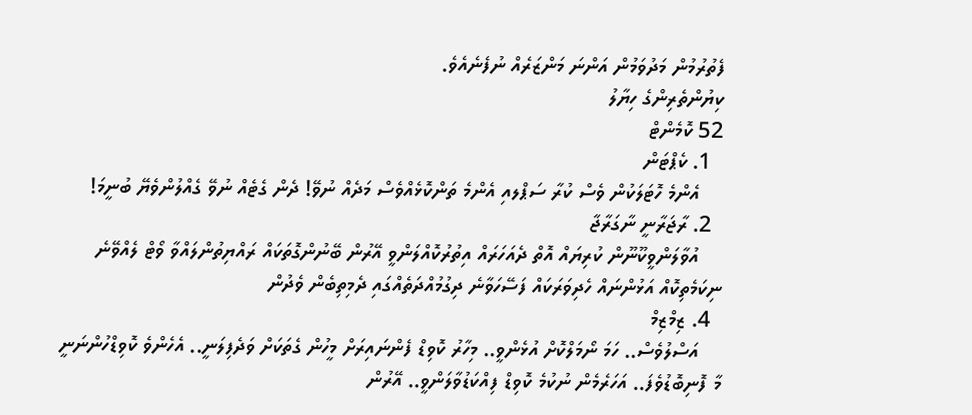ފެތުރުމުން މަދުވަމުން އަންނަ މަންޒަރެއް ނުފެނެއެވެ.
ކިޔުންތެރިންގެ ހިޔާލު
52 ކޮމެންޓް
  1. ކެޕްޓަން
    އެންމެ ހޮޓަލަކުން ވެސް ކުރާ ސަޕްލއި އެންމެ ތަންކޮޅެއްވެސް މަދެއް ނުވޭ! ދެން ގެޓެއް ނުވޭ ގެއްލުންވެޔޭ ބުނީމަ!
  2. ރާޖަރާނީ ނާގަރާޖާ
    އުވާލަންވީކޫނޫން ކުރިޔައް އޮތް ދެއަހަރައް އިތުރުކޮއްލަންވީ އޭރުން ބޭނުންގޮތަކައް ރައްޔިތުންލައްވާ ވޯޓް ލެއްވޭނެ ނިކަމެތިކޮއް އަޅުންނައް ހެދިވަރަކައް ފަސޭހަވާނެ ދިގުމުއްދަތެއްގައި ދެމިތިބެން ވެދުން
  4. ޒިމްޒިމް
    އަސްލުވެސް.. ހަމަ ނޯމަލްކޮށް އުޅެންވީ.. މިހާރު ކޮވިޑް ފެންނައިރަށް މީހުން ގެތަކަށް ވަދެފިލަނީ.. އެހެންވެ ކޮވިޑްހުންނަނީ މާ ފޮނިބޮޑުވެފަ.. އަހަރެމެން ނުކުމެ ކޮވިޑް ފިއްކަޑުވާލަންވީ.. އޭރުން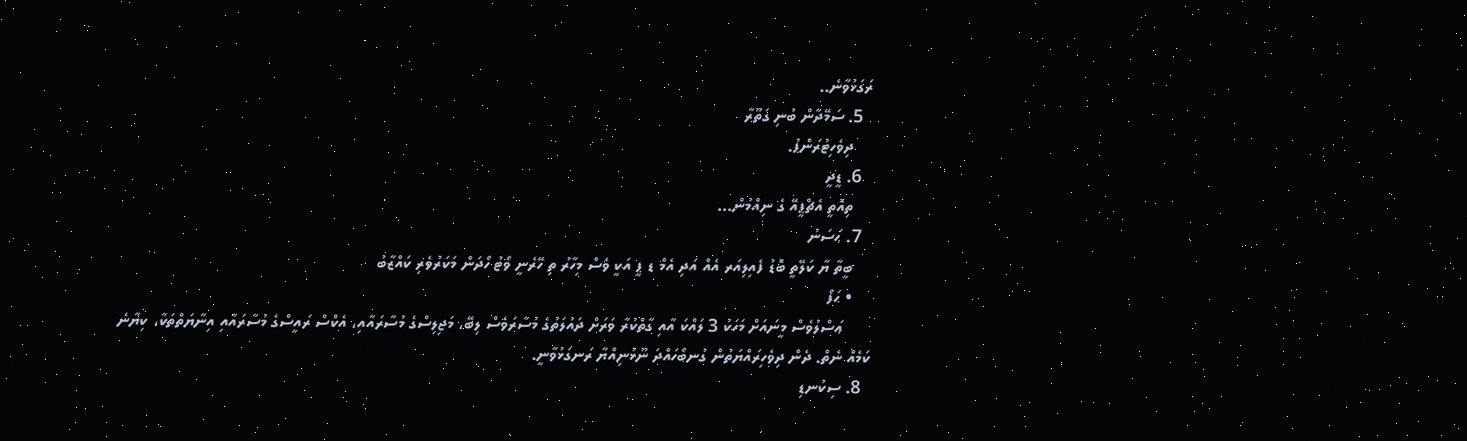ރަގަޅުވާނެ..
  5. ސަމޭދާން ބުނި ގަތޫރާ
    ދިވެހިޓުރަންޕު.
  6. ޑީދީ
    ތިއޮތީ އެޗްޕީއޭ ގެ ނިއްމުން...
  7. ޙަސަނު
    ބީތާ ޔާ ކަލޭތީ ބޮޑު ފެއިލިއަރ އެއް އަދި އެމް ޑ ޕީ އަކީ ވެސް މިހާރު ތި ހޭރެނީ ވޯޓު ހޯދަން މަކަރުވެރި ކައްޒާބު
    • ޙަފޯ
      ޢަސްލުވެސް މީނައަށް މަހަކު 3 ލައްކަ އާއި ގާތްކުރާ ވަރަށް ދައުލަތުގެ މުސާރަވެސް ލިބޭ، މަޖިލިސްގެ މުސާރައާއި، އެކްސް ރައީސްގެ މުސާރައާއި އިނާޔަތްތަކާ، ކިޔާނެ ކަމެއް ނެތް. ދެން ދިވެހިރައްޔަތުން ގުނބޯހައްދަ ނޫޅުނިއްޔާ ރަނގަޅުވާނީ.
  8. ސިކުނޑި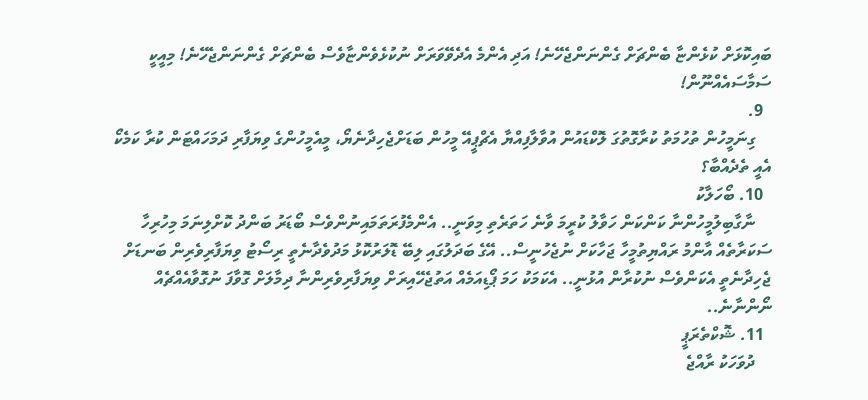ބައިކޮޅަށް ކުޅެންޏާ ބެންޗަށް ގެންނަންޖެހޭނެ! އަދި އެންމެ އެދެވޭވަރަށް ނުކުޅެވެންޏާވެސް ބެންޗަށް ގެންނަންޖެހޭނެ! މިއީކީ ސަމާސައެއްނޫން!
  9.
    ގިނަމީހުން ތުހުމަތު ކުރާގޮތުގަ ލޮކްޑައުން އުވާލާފިއްޔާ އެޗްޕީއޭ މީހުން ބަޑަށްޖެހިދާނެޔޯ، މީއެމީހުންގެ ވިޔަފާރި ދަމަހައްޓަން ކުރާ ކަމެކޯ އެއީ ތެދެއްބާ؟
  10. ބޯހަލާކު
    ނާގާބިލުމީހުންނާ ކަންކަން ހަވާލު ކުރީމަ ވާނެ ހަތަރެތި މިވަނީ.. އެންމެފުރަތަމައިނުންވެސް ބޯޑަރު ބަންދު ކޮށްލިނަމަ މިހުރިހާ ސަކަރާތެއް އާންމު ރައްޔިތުމީހާ ޖަހާކަށް ނުޖެހުނީސް.. އޭގެ ބަދަލުގައި ލިބޭ ޑޮލަރުކޮޅު މަދުވެދާނެތީ ރިސޯޓު ވިޔަފާރިވެރިން ބަނޑަށް ޖެހިދާނެތީ އެކަންވެސް ނުކުރާން އުޅުނީ.. އެކަމަކު ހަމަ ޕޯޑިއަމެއް އަތުޖެހޭއިރަށް ވިޔަފާރިވެރިންނާ ދިމާލަށް ގޮވާފަ ނުގޮވާއެއްޗެއް ނޯންނާނެ..
  11. ޝޮކްތެރަޕީ
    ދުވަހަކު ރާއްޖެ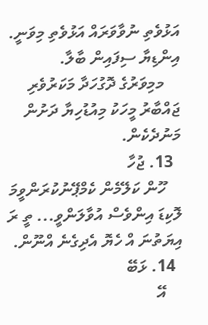އަޅުވެތި ނުވާވަރައް އަޅުވެތި މިވަނީ. އިންޑިޔާ ސިފައިން ބާލާ.
    މމިވަރުގެ ދޮގުހަދާ މަކަރުވެރި ޖައްބާރު މީހަކު މިއުޑުހިޔާ ދަށުން މަނުދެކެން.
  13. ޖުހާ
    ހޫން ކަލޭމެން ކެމްޕޭނުކުރަންވީމަ ލޮކިޑަ އިންވެސް އުވާލަންވީ... ތީ ރަ އިޔަތުނަ އް ހެޔޮ އެދިގެނެ އްނޫން.
  14. ޅަބޭ
    އޭ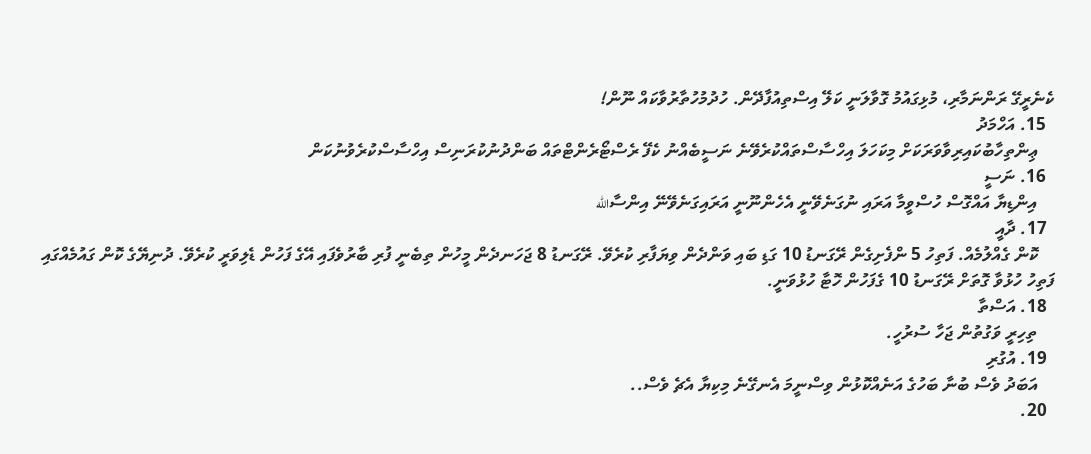ކެނެރީގޭ ރަންނަމާރި، މުޅިގައުމު ގޮވާލަނީ ކަލޭ އިސްތިއުފާދޭން. ހުދުމުހުތާރުވާކައް ނޫން!
  15. އަހްމަދު
    ޢިންތިހާބުކައިރިވާވަރަކަށް މިކަހަލަ އިހްސާސްތައްކުރެވޭނެ ނަސީބެއްނު ކެފޭ ރެސްޓޯރެންޓްތައް ބަންދުނުކުރަނިސް އިހްސާސްކުރެވުނުކަން
  16. ނަސީ
    އިންޑިޔާ އައްގޮސް ހުސްވީމާ އަރައި ނުގަނެވޭނީ އެހެންނޫނީ އަރައިގަނެވޭނޭ އިންސާالله
  17. ދާއީ
    ކޮން ގެއްލުމެއް. ފަތިހު 5 ންފެށިގެން ރޭގަނޑު 10 ގަޑި ބައި ވަންދެން ވިޔަފާރި ކުރެވޭ. ރޭގަނޑު 8 ޖަހަނދެން މީހުން ތިބެނީ ފުރި ބާރުވެފައި އޭގެ ފަހުން ޑެލިވަރީ ކުރެވޭ. ދުނިޔޭގެ ކޮން ގައުމެއްގައި ފަތިހު ހުޅުވާ ގޮތަށް ރޭގަނޑު 10 ގެފަހުން ހޮޓާ ހުޅުވަނީ.
  18. އަސްތާ
    ތިހިރީ ވަގުތުން ޖަހާ ސުރުހީ.
  19. އުގުރި
    އަބަދު ވެސް ބުނާ ބަހުގެ އަނެއްކޮޅުން ވިސްނީމަ އެނގޭނެ މިކިޔާ އެޗެ ވެސް..
  20.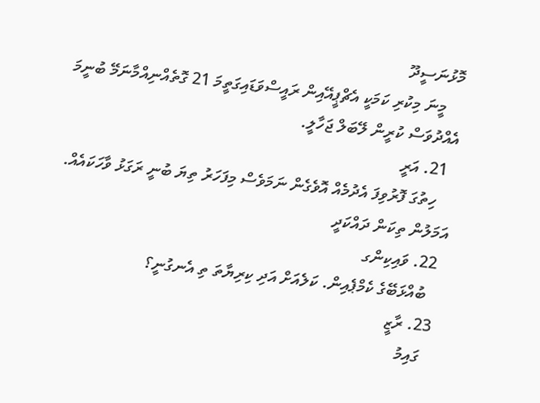މޮޅުނަސީދޫ
    މީނަ މިކުރި ކަމަކީ އެޗްޕީއޭއިން ރައީސްވަޑައިގަތީމަ 21 ގޮތެއްނިއްމާނަމޭ ބުނީމަ އެއްދުވަސް ކުރީން ލޭބަލް ޖަހާލީ.
  21. އަރީ
    ހިތުގަ ފޮރުވިފަ އެދުމެއް އޮވެގެން ނަމަވެސް މިފަހަރު ތިޔަ ބުނީ ރަގަޅު ވާހަކައެއް. އަމަލުން ތިކަން ދައްކަދީ
  22. ވައިކިންގ
    ބުއްޅަބޭގެ ކެމްޕެއިން. ކަލެއަށް އަދި ކިރިޔާތަ ތި އެނގުނީ؟
  23. ރާޒީ
    ގައިމު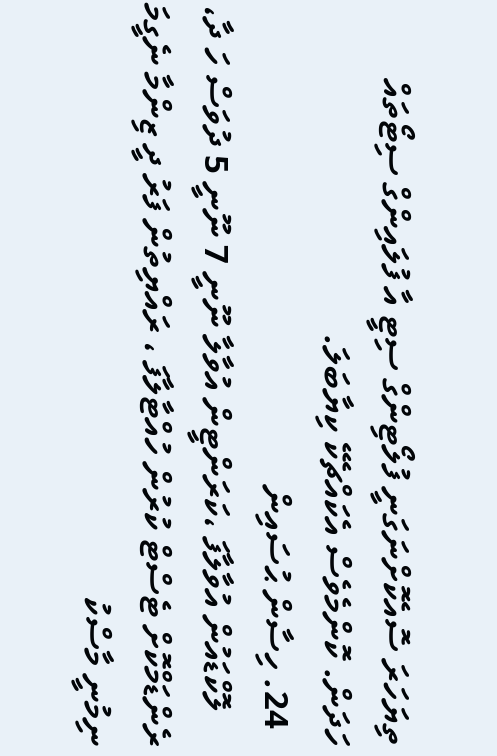ތިޔަހަރަ ސޮއެކޮށްނަގަނީ ފުލޯޓިންގް ސިޓީ އާ ފުލައިންގް ސިޓޯތައް ހަދަން. ކޮންމެވެސް އެކައްޗެކޭ ކިޔާބަލަ.
  24. ހިސާން ޙުސައިން
    ލޮކްޑައުން އުވާލާފަ ،ކަރަންޓީން އުވާލާ ނޫނީ 7 ނޫނީ 5 ދުވަސް ހަ ދާ، ރެންޑަމްކޮށް ޓެސްޓް ކުރުން ހުއްޓާލާފަ ، ރައްޔިތުން ފަރު ދީ ޒިންމާ ނެގީމަ ނިމުނީ މާސްކު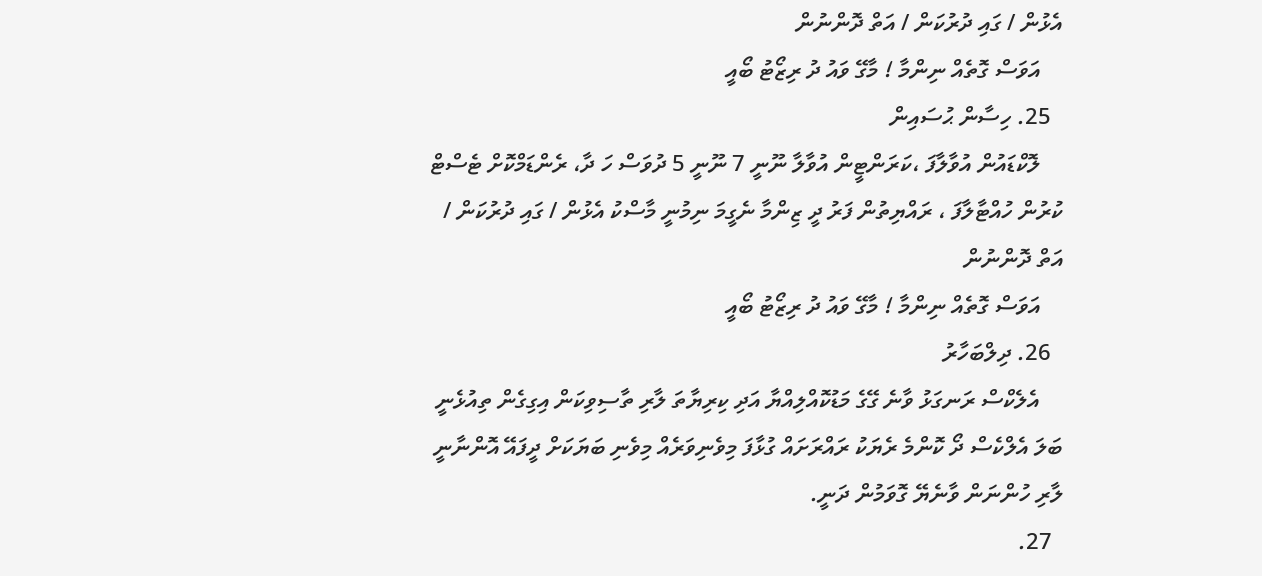އެޅުން / ގައި ދުރުކަން / އަތް ދޮންނުން
    އަވަސް ގޮތެއް ނިންމާ ! މާގޭ ވައު ދު ރިޒޯޓު ބޯއީ
  25. ހިސާން ޙުސައިން
    ލޮކްޑައުން އުވާލާފަ ،ކަރަންޓީން އުވާލާ ނޫނީ 7 ނޫނީ 5 ދުވަސް ހަ ދާ، ރެންޑަމްކޮށް ޓެސްޓް ކުރުން ހުއްޓާލާފަ ، ރައްޔިތުން ފަރު ދީ ޒިންމާ ނެގީމަ ނިމުނީ މާސްކު އެޅުން / ގައި ދުރުކަން / އަތް ދޮންނުން
    އަވަސް ގޮތެއް ނިންމާ ! މާގޭ ވައު ދު ރިޒޯޓު ބޯއީ
  26. ދިލްބަހާރު
    އެލެކްސް ރަނގަޅު ވާނެ ގޭގެ މަޑުކޮއްލިއްޔާ އަދި ކިރިޔާތަ ލާރި ތާސިވިކަން އިގިގެން ތިއުޅެނީ ބަލަ އެލްކެސް ދޯ ކޮންމެ ރެޔަކު ރައްރަށައް ގުޅާފަ މިވެނިވަރެއް މިވެނި ބަޔަކަށް ދީފައޭ އޮންނާނީ ލާރި ހުންނަން ވާނެޔޭ ގޮވަމުން ދަނީ.
  27.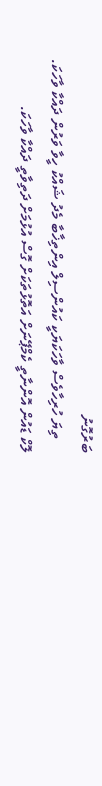ބަރުގޮނު
    ތިޔަ ހުރިހާވެސް ވާހަކަޔަކީ ކައުންސިލް އިންތިޚާބާ މެދު ޝައްކު ހީވާ ވަރުން ދައްކާ ވާހަކަ. ލޮކް ޑައުން އޮންނާތީ ކެމްޕޭނަށް އަތޮޅުތަކަށް ގޮސް އުޅުމަށް ދަތިވާތީ ދައްކާ ވާހަކަ.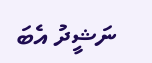ނަޝީދު އެބަ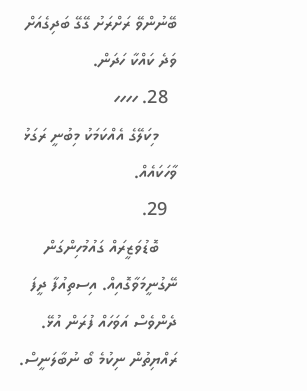ބޭނުންވޭ ރަށްރަށު ގޭގޭ ބަދިގެއަށް ވަދެ ކައްކާ ހަދަން.
  28. ހހހހ
    މިކަލޭގެ އެއްކަމަކު މިބުނީ ރަގަޅު ވާހަކައެއް.
  29.
    ބޮޑުވަޒީރައް ގައުމުހިންގަން ނޭގުނީމަވާގޮއިއް. އިސތިއުފާ ދީފަ ދެންވެސް އަވަހައް ފުރަން އުޅޭ. ރައްޔިތުން ނިކުމެ ބޯ ނުބާލަނީސް.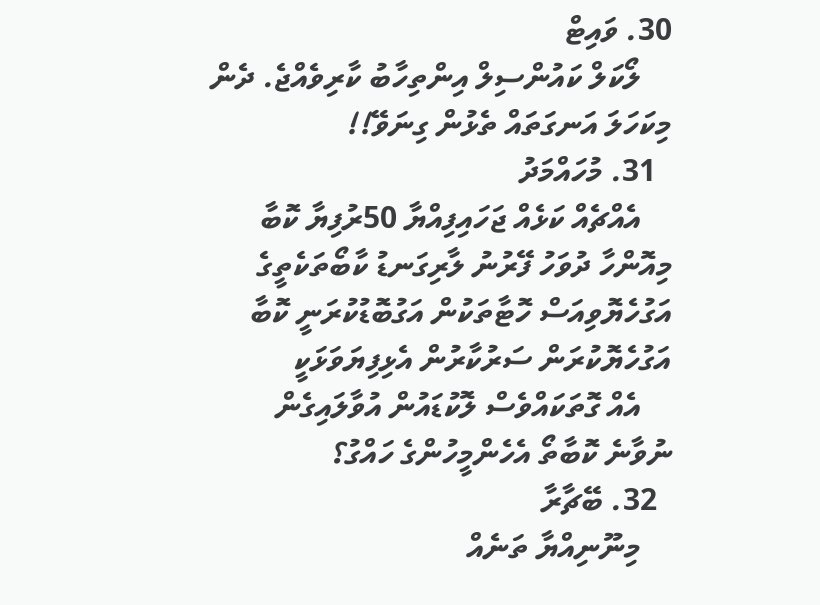30. ވައިޓް
    ލޯކަލް ކައުންސިލް އިންތިހާބު ކާރިވެއްޖެ. ދެން މިކަހަލަ އަނގަތައް ތެޅުން ގިނަވޭ!!
  31. މުހައްމަދު
    އެއްޗެއް ކަޅެއް ޖަހައިފިއްޔާ 50ރުފިޔާ ކޮބާ މިއޮންހާ ދުވަހު ފޭރުނު ލާރިގަނޑު ކާބޯތަކެތީގެ އަގުހެޔޮވިއަސް ހޮޓާތަކުން އަގުބޮޑުކުރަނީ ކޮބާ އަގުހެޔޮކުރަން ސަރުކާރުން އެޅިފިޔަވަޅަކީ
    އެއް ގޮތަކައްވެސް ލޮކުޑައުން އުވާލައިގެން ނުވާނެ ކޮބާތޯ އެހެންމީހުންގެ ހައްގު؟
  32. ބޭޗާރާ
    މިނޫނިއްޔާ ތަނެއް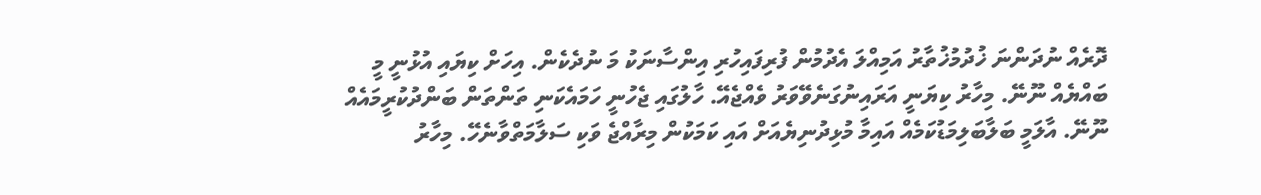ދޮރެއް ނުދަންނަ ޚުދުމުޚުތާރު އަމިއްލަ އެދުމުން ފުރިފައިހުރި އިންސާނަކު މަ ނުދެކެން. އިހަށް ކިޔައި އުޅުނީ މީ ބައްޔެއް ނޫނޭ. މިހާރު ކިޔަނީ އަރައިނުގަނެވޭވަރު ވެއްޖެއޭ. ހާލުގައި ޖެހުނީ ހަމައެކަނި ތަންތަން ބަންދުކުރީމައެއް ނޫނޭ. އާލަމީ ބަލާބަލިމަޑުކަމެއް އައިމާ މުޅިދުނިޔެއަށް އައި ކަމަކުން މިރާއްޖެ ވަކި ސަލާމަތްވާނެހޭ. މިހާރު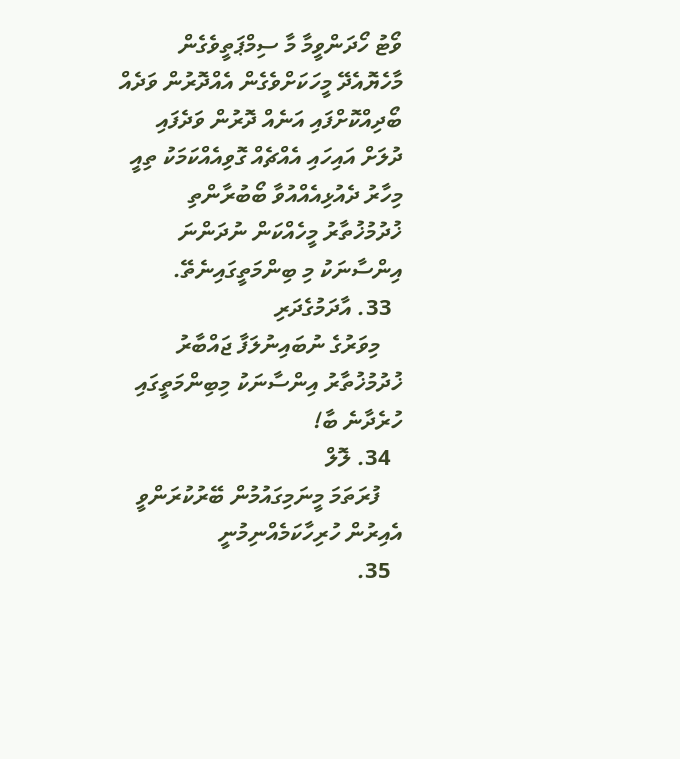ވޯޓު ހޯދަންވީމާ މާ ސިމްޕަތީވެގެން މާހެޔޮއެދޭ މީހަކަށްވެގެން އެއްދޮރުން ވަދެއް ބޯދިއްކޮށްފައި އަނެއް ދޮރުން ވަދެފައި ދުލަށް އައިހައި އެއްޗެއް ގޮވިއެއްކަމަކު ތިއީ މިހާރު ދެއުޅިއެއްއުވާ ބޯބުރާންތި ޚުދުމުޚުތާރު މީހެއްކަން ނުދަންނަ އިންސާނަކު މި ބިންމަތީގައިނެތޭ.
  33. އާދަމުގެދަރި
    މިވަރުގެ ނުބައިނުލަފާ ޖައްބާރު ޚުދުމުޚުތާރު އިންސާނަކު މިބިންމަތީގައި ހުރެދާނެ ބާ!
  34. ލޮލް
    ފުރަތަމަ މީނަމިގައުމުން ބޭރުކުރަންވީ އެއިރުން ހުރިހާކަމެއްނިމުނީ
  35.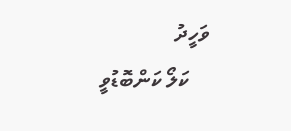ވަހީދު
    ކަލޯ ކަންބޮޑުވީ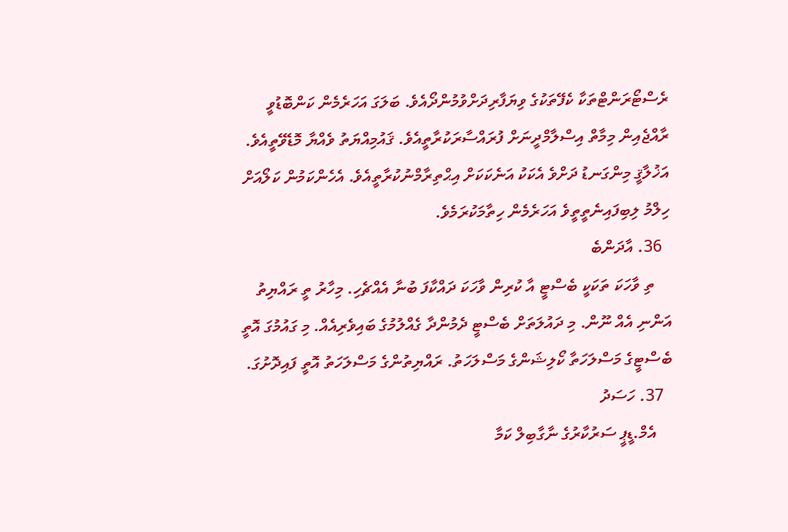ރެސްޓޯރަންޓްތަކާ ކެފޭތަކުގެ ވިޔަފާރިދަށްވުމުންދޯއެވެ. ބަލަގަ އަހަރެމެން ކަންބޮޑުވީ ރާއްޖެއިން މިމާތް އިސްލާމްދީނަށް ފުރައްސާރަކުރާތީއެވެ. ޤައުމިއްޔަތު ވެއްޔާ މޮޑެވޭތީއެވެ. އަޚުލާޤީ މިންގަނޑު ދަށްވެ އެކަކު އަނެކަކަށް އިޙްތިރާމްނުކުރާތީއެވެ. އެހެންކަމުން ކަލޯއަށް ހިލްމު ލިބިފައިނެތީތީވެ އަހަރެމެން ހިތާމަކުރަމެވެ.
  36. އާދަންބެ
    ތި ވާހަކަ ތަކަކީ ބެސްޓީ އާ ކުރިން ވާހަކަ ދައްކާފަ ބުނާ އެއްޗެހި. މިހާރު ތީ ރައްޔިތު އަންނި އެއް ނޫން. މި ދައުލަތަށް ބެސްޓީ ދެމުންދާ ގެއްލުމުގެ ބައިވެރިއެއް. މި ގައުމުގަ އޮތީ ބެސްޓީގެ މަސްލަހަތާ ކޯލިޝަންގެ މަސްލަހަތު. ރައްޔިތުންގެ މަސްލަހަތު އޮތީ ފައިދޮށުގަ.
  37. ހަސަދު
    އެމް.ޑީޕީ ސަރުކާރުގެ ނާގާބިލް ކަމާ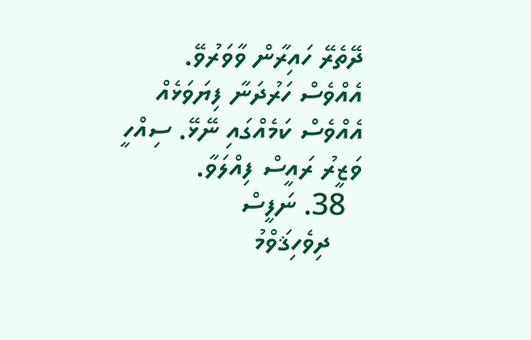ދޭތެރޭ ހައިރާން ވާވަރުވޭ. އެއްވެސް ހަރުދަނާ ފިޔަވަޅެއް އެއްވެސް ކަމެއްގައި ނޭޅޭ. ސިއްހީ ވަޒީރު ރައީސް ފިއްލަވާ.
  38. ނަފީސް
    ދިވެހިޤަވްމު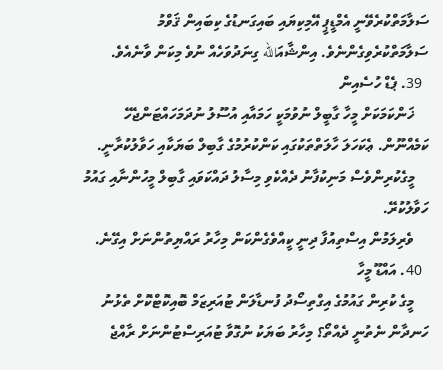ސަލާމަތްކުރެވޭނީ އެމްޑީޕީ އޭމިކިޔައި ބައިގަނޑުގެ ކިބައިން ޤަވްމު ސަލާމަތްކުރެވިގެންނެވެ. އިންޝާއަالله ގިނަދުވަހެއް ނުވެ މިކަން ވާނެއެވެ.
  39. ޕެޑް ހުސެއިން
    ޚަންކަމަކަށް މީހާ ގާބީލް ނުވުމަކީ ހަމައާއި އުސޫލު ނުދަމަހައްޓަންޖެހޭ ކަމެއްނޫން. ޢެކަހަލަ ހާލަތްތަކުގައި ކަންކުރުމުގެ ގާބިލް ބަޔަކާއި ހަވާލުކުރާނީ.
    މީގެކުރިންވެސް މަނިކުފާނު ދެއްކެވި މިސާލު ދައްކަވައި ގާބިލް މީހުންނާއި ގައުމު ހަވާލުކުރޭ.
    ވެރިލަމުން އިސްތިއުފާ ދިނީ ކީއްވެގެންކަން މިހާރު ރައްޔިތުންނަށް އިގޭނެ.
  40. އައްޑޫ މީހާ
    މީގެ ކުރިން ގައުމުގެ އިގްތިސޯދު ފުނޑާލަން ޓުއަރިޒަމް ބޮއިކޮޓްކޮށް ތެޅުނު ހަނދާން ނެތުނީ ދެއްތޯ؟ މިހާރު ބަޔަކު ނުގޮވާ ޓުއަރިސްޓުންނަށް ރާއްޖެ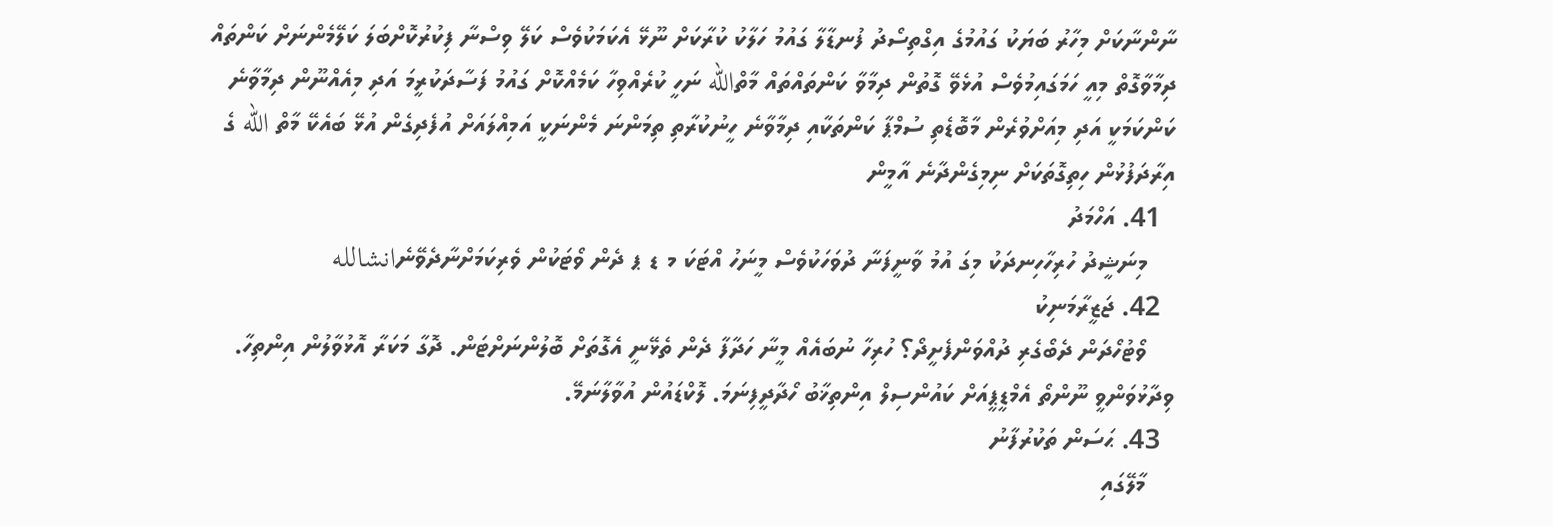ނާންނާކަށް މިހާރު ބަޔަކު ގައުމުގެ އިގްތިސޯދު ފުނޑާލާ ގައުމު ހަލާކު ކުރާކަށް ނޫޅޭ އެކަމަކުވެސް ކަލޭ ވިސްނާ ފިކުރުކޮށްބަލަ ކަލޭމެންނަށް ކަންތައް ދިމާވާގޮތް މިއީ ހަމަގައިމުވެސް އުޅެވޭ ގޮތުން ދިމާވާ ކަންތައްތައް މާތްالله ނަހީ ކުރެއްވިހާ ކަމެއްކޮށް ގައުމު ފަސާދަކުރީމަ އަދި މިއެއްނޫން ދިމާވާނެ ކަންކަމަކީ އަދި މިއަށްވުރެން މާބޮޑެތި ސުމްޕާ ކަންތަކާއި ދިމާވާނެ ހީނުކުރާތި ތިމަންނަ މެންނަކީ އަމިއްލައަށް އުފެދިގެން އުޅޭ ބައެކޭ މާތް الله ގެ އިރާދަފުޅުން ހިތިގޮތަކަށް ނިމިގެންދާނެ އާމީން
  41. އަހްމަދު
    މިނަޝީދު ހުރިހާހިނދަކު މިގަ އުމު ވާނީފަނާ ދުވަހަކުވެސް މީނަހު އްޓަކަ މ ޑ ޕ ދެން ވޯޓަކުން ވެރިކަމަށްނާދެވޭނެانشالله
  42. ޖަޒީރާމަނިކު
    ވޯޓުހޯދަން ދެބޯގެރި ދުއްވަންފެށީދޯ؟ ހުރިހާ ނުބައެއް މީނާ ހަދާފާ ދެން ތެޅޭނީ އެގޮތަށް ބޮލުންނަށްޓަން. ދޮގާ މަކަރާ އޮޅުވާލުން އިންތިހާ. ވިދާޅުވަންވީ ނޫންތޯ އެމްޑީޕީއަށް ކައުންސިލް އިންތިޚާބު ހޯދާދީފިނަމަ. ލޮކްޑައުން އުވާލާނަމޭ.
  43. ޙަސަން ތަކުރުފާނު
    މާލޭގައި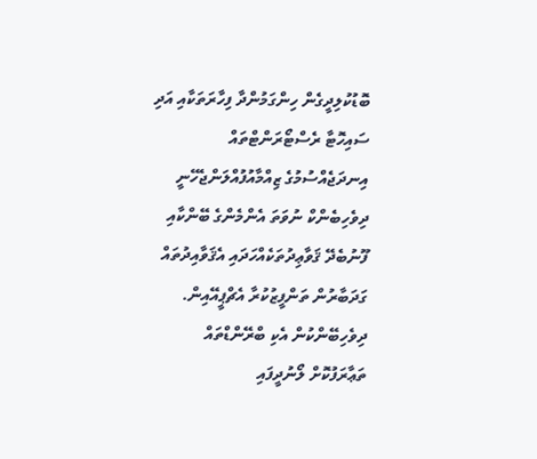ބޮޑުކުލިދީގެން ހިންގަމުންދާ ފިހާރަތަކާއި އަދި ސައިހޮޓާ ރެސްޓޯރަންޓްތައް އިނދަޖެއްސުމުގެ ޒިއްމާއުފުއްލަންޖެހޭނީ ދިވެހިބެންކް ނުވަތަ އެންމެންގެ ބޭންކާއި ފޫނުބެދޭ ޤަވާޢިދުތަކެއްހަދައި އެޤަވާއިދުތައް ގަދަބާރުން ތަންފީޒުކުރާ އެޗްޕީއޭއިން. ދިވެހިބޭންކުން އެކި ބްރޭންޑްތައް ތަޢާރަފުކޮށް ލޯނުދީފައި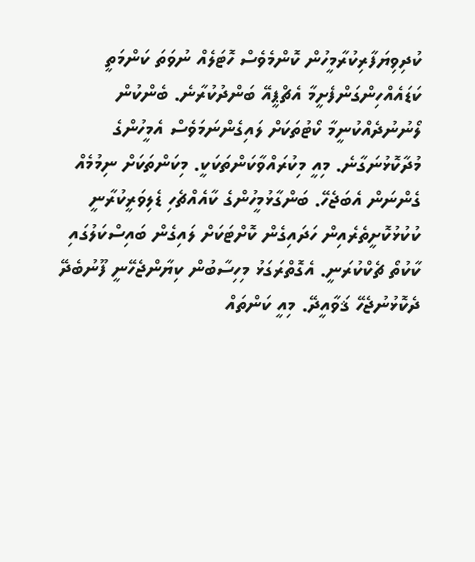ކުދިވިޔަފާރިކުރާމީހުން ކޮންމެވެސް ހޮޓަލެއް ނުވަތަ ކަންމަތީ ކަޑައެއްހިންގަންފެށީމާ އެޗްޕީއޭ ބަންދުކުރާނެ. ބެންކުން ލޯނުނުދެއްކުނީމާ ކޯޓުތަކަށް ލައިގެންނަމަވެސް އެމީހުންގެ މުދާކޮޅުނަގާނެ. މިއީ މިކުރައްވާކަންތަކަކީ. މިކަންތަކަށް ނިމުމެއް ގެންނަން އެބަޖެހޭ. ބަންގާޅުމީހުންގެ ކާއެއްޗެހި ޑެލިވަރީކުރާނީ ކުކުޅުކޮށީތެރެއިން ހަދައިގެން ކޮށްޓަކަށް ލައިގެން ބައިސްކަލުގައި ކާކުތޯ ޗެކްކުރަނީ. އެގޮތްރަގަޅު މިހިސާބުން ކިޔާންޖެހޭނީ ފޫނުބެދޭ ދެކޮޅުނުޖެހޭ ޤަވާއީދޭ. މިއީ ކަންތައް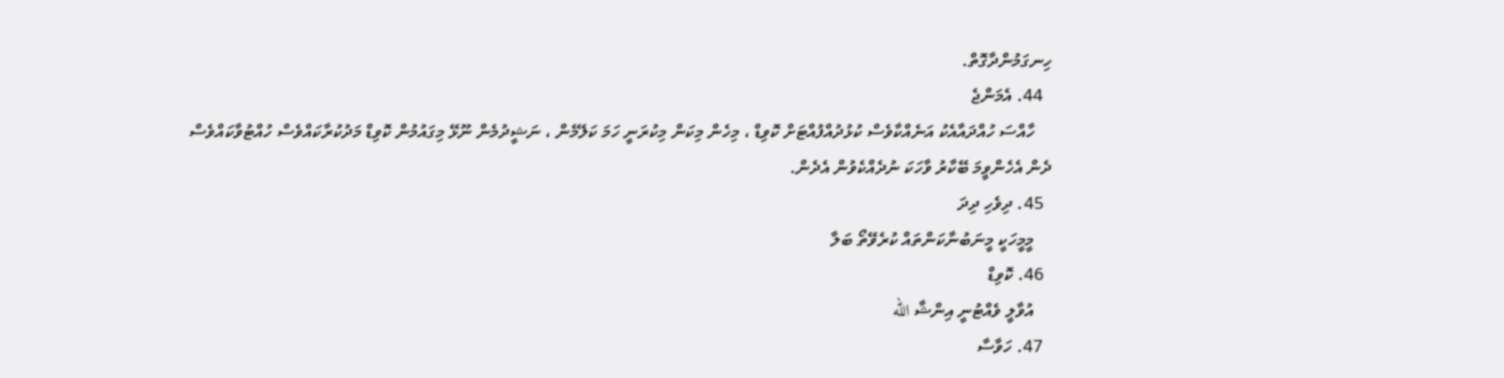ހިނގަމުންދާގޮތް.
  44. އެމަންޖެ
    ހާއްސަ ހުއްދައާއެކު އަނެއްކާވެސް ކުޅުދުއްފުއްޓަށް ކޮވިޑް ، މިހެން މިކަން މިކުރަނީ ހަމަ ކަލޭމެން ، ނަޝީދުމެން ނޫޅޭ މިގައުމުން ކޮވިޑް މަދުކުރާކައްވެސް ހުއްޓުވާކައްވެސް ދެން އެހެންވީމަ ބޭކާރު ވާހަކަ ނުދެއްކެވުން އެދެން.
  45. ދިވެހި ދިދަ
    މީމީހަކީ މީނަބުނާކަންތައް ކުރެވޭތޯ ބަލާ
  46. ކޮވިޑް
    އުވާލީ ވެއްޓުނީ އިންޝާ الله
  47. ހަވާސާ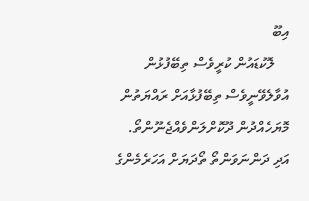އިބޫ
    ލޮކުޑައުން ކުރީވެސް ތިބޭފުޅުން އުވާލެވޭނީވެސް ތިބޭފުޅާއަށް ރައްޔަތުން މޮޔަހެއްދުން ދޫކޮށްލަންވެއްޖެނޫންތޯ. އަދި ދަންނަވަންތޯ ތޯދަޔަށް އަހަރެމެންގެ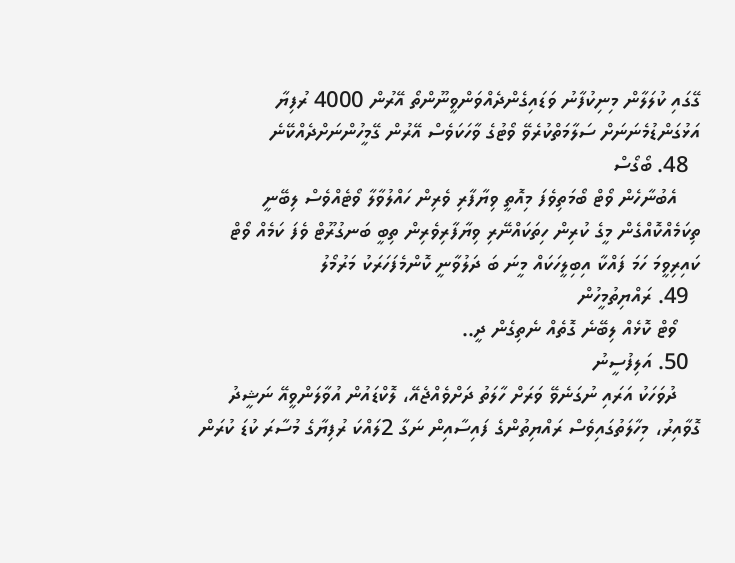ގޭގައި ކުލަލާން މިނިކުފާނު ވަޑައިގެންދެއްވަންވީނޫންތޯ އޭރުން 4000 ރުފިޔާ އަޅުގަންޑުމެނަނަށް ސަލާމަތްކުރެވޭ ވޯޓުގެ ވާހަކަވެސް އޭރުން ގޭމީހުންނަށްދެއްކޭނެ
  48. ބޯގޯސް
    އެބުނާހެން ވޯޓް ބޯމަތިވެފަ މިއޮތީ ވިޔާފާރި ވެރިން ހައްލުވާލާ ވޯޓެއްވެސް ލިބޭނީ ތިކަމެއްކޮއްގެން މީގެ ކުރިން ހިތަކައްނޭރި ވިޔާފާރިވެރިން ތިބީ ބަނގުރޫޓް ވެފަ ކަމެއް ވޯޓް ކައިރިވީމަ ހަމަ ފައްކާ އިބިލީހަކައް މީނަ ބަ ދަލުވާނީ ކޮންމެފަހަރަކު މަރުމޯލު
  49. ރައްޔިތުމީހުން
    ވޯޓް ކޮޅެއް ލިބޭނެ ގޮތެއް ނެތިގެން ދީ..
  50. އަލިފުސީނު
    ދުވަހަކު އަރައި ނުގަނެވޭ ވަރަށް ހާލަތު ދަށްވެއްޖެއޭ، ލޮކްޑައުން އުވާލަންވީއޭ ނަޝީދު ގޮވާއިރު، މިހާލަތުގައިވެސް ރައްޔިތުންގެ ފައިސާއިން ނަގާ 2ލައްކަ ރުފިޔާގެ މުސާރަ ކުޑަ ކުރަން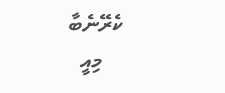ކެރޭނެބާ
    މިއީ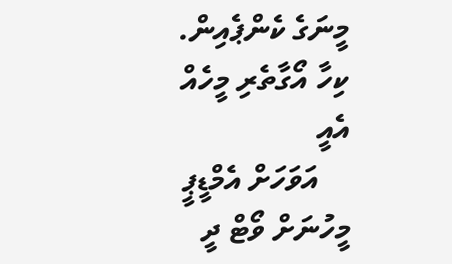މީނަގެ ކެންޕެއިން. ކިހާ އޯގާތެރި މީހެއް އެއީ
    އަވަހަށް އެމްޑީޕީ މީހުނަށް ވޯޓް ދީ